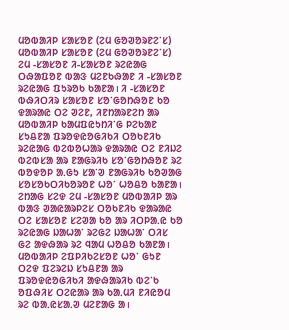ᱢᱚᱵᱟᱤᱞ ᱥᱟᱥᱚᱱ (ᱮᱢ ᱜᱚᱣᱚᱨᱱᱮᱸᱥ)
ᱢᱚᱵᱟᱤᱞ ᱥᱟᱥᱚᱱ (ᱮᱢ ᱜᱚᱣᱚᱨᱱᱮᱸᱥ)
ᱮᱢ -ᱥᱟᱥᱚᱱ ᱤ-ᱥᱟᱥᱚᱱ ᱨᱮᱭᱟᱜ ᱛᱷᱟᱯᱚᱱ ᱵᱟᱝ ᱢᱮᱱᱠᱷᱟᱱ ᱤ -ᱥᱟᱥᱚᱱ ᱨᱮᱭᱟᱜ ᱯᱩᱨᱚᱠ ᱠᱟᱱᱟ। ᱤ -ᱥᱟᱥᱚᱱ ᱵᱷᱤᱛᱤᱨ ᱥᱟᱥᱚᱱ ᱥᱚᱸᱜᱚᱴᱷᱚᱱ ᱠᱚ ᱫᱟᱨᱟᱭ ᱛᱮ ᱣᱮᱱ, ᱤᱱᱴᱟᱨᱱᱮᱴ ᱟᱨ ᱢᱚᱵᱟᱤᱞ ᱠᱟᱢᱯᱭᱩᱴᱤᱸᱜ ᱞᱮᱠᱟᱱ ᱥᱩᱪᱱᱟ ᱯᱨᱚᱫᱭᱚᱜᱤᱠᱤ ᱛᱚᱠᱱᱤᱠ ᱨᱮᱭᱟᱜ ᱵᱮᱵᱚᱦᱟᱨ ᱫᱟᱨᱟᱭ ᱛᱮ ᱱᱤᱡᱮ ᱵᱮᱵᱥᱟ ᱟᱨ ᱱᱟᱜᱨᱤᱠ ᱥᱚᱸᱜᱚᱴᱷᱚᱱ ᱨᱮ ᱵᱚᱫᱚᱞ ᱟᱹᱜᱩ ᱥᱟᱸᱣ ᱱᱟᱜᱨᱤᱠ ᱠᱚᱣᱟᱜ ᱥᱚᱥᱚᱠᱛᱤᱠᱚᱨᱚᱱ ᱦᱚᱸ ᱦᱚᱪᱚ ᱠᱟᱱᱟ। ᱮᱴᱟᱜ ᱥᱮᱫ ᱮᱢ -ᱥᱟᱥᱚᱱ ᱢᱚᱵᱟᱤᱞ ᱟᱨ ᱵᱟᱝ ᱣᱟᱭᱟᱨᱞᱮᱥ ᱛᱚᱠᱱᱤᱠ ᱫᱟᱨᱟᱭ ᱛᱮ ᱥᱟᱥᱚᱱ ᱥᱮᱣᱟ ᱠᱚ ᱟᱨ ᱤᱛᱞᱟᱹᱭ ᱠᱚ ᱨᱮᱭᱟᱜ ᱡᱟᱦᱟᱸ ᱨᱮᱜᱮ ᱡᱟᱦᱟᱸ ᱛᱤᱥ ᱜᱮ ᱟᱫᱷᱟᱨ ᱨᱮ ᱧᱟᱢ ᱦᱚᱪᱚ ᱠᱟᱱᱟ। ᱢᱚᱵᱟᱤᱞ ᱮᱯᱞᱤᱠᱮᱥᱚᱱ ᱦᱚᱸ ᱜᱩᱱ ᱛᱮᱫ ᱯᱮᱨᱮᱡ ᱥᱩᱪᱱᱟ ᱟᱨ ᱯᱨᱚᱫᱭᱚᱜᱤᱠᱤ ᱟᱫᱷᱟᱨᱤᱠ ᱵᱮᱸᱠ ᱚᱯᱷᱤᱥ ᱛᱮᱭᱟᱨ ᱟᱨ ᱠᱟᱹᱢᱤ ᱱᱤᱭᱚᱢ ᱨᱮ ᱵᱟᱹᱭᱥᱟᱹᱣ ᱢᱮᱱᱟᱜ ᱟ।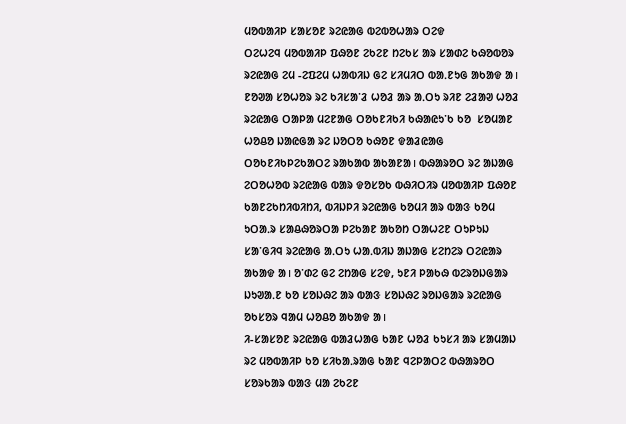ᱢᱚᱵᱟᱤᱞ ᱥᱟᱥᱚᱱ ᱨᱮᱭᱟᱜ ᱵᱮᱵᱚᱦᱟᱨ ᱛᱮᱫ
ᱛᱮᱦᱮᱧ ᱢᱚᱵᱟᱤᱞ ᱯᱷᱚᱱ ᱮᱠᱮᱱ ᱴᱮᱠᱥ ᱟᱨ ᱥᱟᱰᱮ ᱠᱷᱚᱵᱚᱨ ᱨᱮᱭᱟᱜ ᱮᱢ -ᱮᱯᱮᱢ ᱦᱟᱵᱤᱡ ᱜᱮ ᱥᱤᱢᱤᱛ ᱵᱟᱹᱱᱩᱜ ᱟᱠᱟᱫ ᱟ।  ᱱᱚᱣᱟ ᱥᱚᱦᱚᱨ ᱨᱮ ᱠᱤᱥᱟᱸᱲ ᱦᱚᱲ ᱟᱨ ᱟᱹᱛᱩ ᱨᱤᱱ ᱮᱲᱟᱣ ᱦᱚᱲ ᱨᱮᱭᱟᱜ ᱛᱟᱞᱟ ᱢᱮᱱᱟᱜ ᱛᱚᱠᱱᱤᱠᱤ ᱠᱷᱟᱭᱩᱸᱠ ᱠᱚ  ᱥᱚᱢᱟᱱ ᱦᱚᱪᱚ ᱡᱟᱭᱜᱟ ᱨᱮ ᱡᱚᱛᱚ ᱠᱷᱚᱱ ᱫᱟᱲᱭᱟᱜ ᱛᱚᱠᱱᱤᱠᱞᱮᱠᱟᱛᱮ ᱨᱟᱠᱟᱵ ᱟᱠᱟᱱᱟ। ᱵᱷᱟᱨᱚᱛ ᱨᱮ ᱟᱡᱟᱜ ᱮᱛᱚᱦᱚᱵ ᱨᱮᱭᱟᱜ ᱵᱟᱨ ᱫᱚᱥᱚᱠ ᱵᱷᱤᱛᱤᱨ ᱢᱚᱵᱟᱤᱞ ᱯᱷᱚᱱ ᱠᱟᱱᱮᱠᱴᱤᱵᱤᱴᱤ, ᱵᱤᱡᱞᱤ ᱨᱮᱭᱟᱜ ᱠᱚᱢᱤ ᱟᱨ ᱵᱟᱝ ᱠᱚᱢ ᱩᱛᱟᱹᱨ ᱥᱟᱪᱷᱚᱨᱛᱟ ᱞᱮᱠᱟᱱ ᱟᱠᱚᱴ ᱛᱟᱦᱮᱱ ᱛᱩᱞᱩᱡ ᱥᱟᱸᱜᱤᱧ ᱨᱮᱭᱟᱜ ᱟᱹᱛᱩ ᱦᱟᱹᱵᱤᱡ ᱟᱡᱟᱜ ᱥᱮᱴᱮᱨ ᱛᱮᱭᱟᱨ ᱟᱠᱟᱫ ᱟ। ᱚᱸᱰᱮ ᱜᱮ ᱮᱴᱟᱜ ᱥᱮᱫ, ᱩᱱᱤ ᱞᱟᱠᱷ ᱵᱮᱨᱚᱡᱜᱟᱨ ᱡᱩᱣᱟᱹᱱ ᱠᱚ ᱥᱚᱡᱷᱮ ᱟᱨ ᱵᱟᱝ ᱥᱚᱡᱷᱮ ᱨᱚᱡᱜᱟᱨ ᱨᱮᱭᱟᱜ ᱚᱠᱥᱚᱨ ᱧᱟᱢ ᱦᱚᱪᱚ ᱟᱠᱟᱫ ᱟ।
ᱤ-ᱥᱟᱥᱚᱱ ᱨᱮᱭᱟᱜ ᱵᱟᱲᱦᱟᱜ ᱠᱟᱱ ᱦᱚᱲ ᱠᱩᱥᱤ ᱟᱨ ᱥᱟᱢᱟᱡ ᱨᱮ ᱢᱚᱵᱟᱤᱞ ᱠᱚ ᱥᱤᱠᱟᱹᱨᱟᱜ ᱠᱟᱱ ᱧᱮᱞᱟᱛᱮ ᱵᱷᱟᱨᱚᱛ ᱥᱚᱨᱠᱟᱨ ᱵᱟᱝ ᱢᱟ ᱮᱠᱮᱱ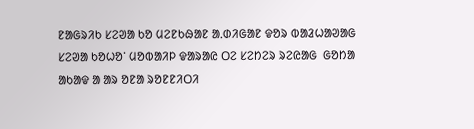ᱱᱟᱜᱨᱤᱠ ᱥᱮᱣᱟ ᱠᱚ ᱢᱮᱱᱠᱷᱟᱱ ᱟᱹᱰᱤᱜᱟᱱ ᱫᱚᱨ ᱵᱟᱲᱦᱟᱣᱟᱜ ᱥᱮᱣᱟ ᱠᱚᱦᱚᱸ ᱢᱚᱵᱟᱤᱞ ᱫᱟᱨᱟᱭ ᱛᱮ ᱥᱮᱴᱮᱨ ᱨᱮᱭᱟᱜ  ᱜᱚᱴᱟ ᱟᱠᱟᱫ ᱟ ᱟᱨ ᱚᱱᱟ ᱨᱚᱱᱱᱤᱛᱤ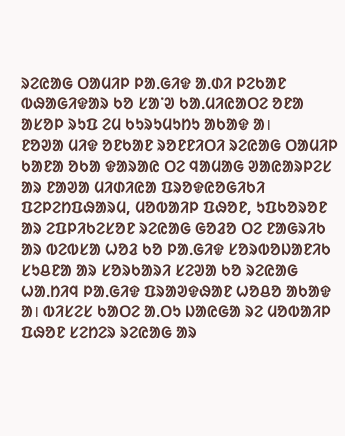ᱨᱮᱭᱟᱜ ᱛᱟᱢᱤᱞ ᱞᱟᱹᱜᱤᱫ ᱟᱹᱰᱤ ᱞᱮᱠᱟᱱ ᱵᱷᱟᱜᱤᱫᱟᱨ ᱠᱚ ᱥᱟᱸᱣ ᱠᱟᱹᱢᱤᱭᱟᱛᱮ ᱚᱱᱟ ᱟᱥᱚᱞ ᱨᱩᱯ ᱮᱢ ᱠᱩᱨᱩᱢᱩᱴᱩ ᱟᱠᱟᱫ ᱟ।
ᱱᱚᱣᱟ ᱢᱤᱫ ᱚᱱᱠᱟᱱ ᱨᱚᱱᱱᱤᱛᱤ ᱨᱮᱭᱟᱜ ᱛᱟᱢᱤᱞ ᱠᱟᱱᱟ ᱚᱠᱟ ᱫᱟᱨᱟᱭ ᱛᱮ ᱧᱟᱢᱟᱜ ᱣᱟᱭᱟᱨᱞᱮᱥ ᱟᱨ ᱱᱟᱣᱟ ᱢᱤᱰᱤᱭᱟ ᱯᱨᱚᱫᱭᱚᱜᱤᱠᱤ ᱯᱮᱞᱮᱴᱯᱷᱟᱨᱢ, ᱢᱚᱵᱟᱤᱞ ᱯᱷᱚᱱ, ᱩᱯᱠᱚᱨᱚᱱ ᱟᱨ ᱮᱯᱞᱤᱠᱮᱥᱚᱱ ᱨᱮᱭᱟᱜ ᱜᱚᱲᱚ ᱛᱮ ᱱᱟᱜᱨᱤᱠ ᱟᱨ ᱵᱮᱵᱥᱟ ᱦᱚᱲ ᱠᱚ ᱞᱟᱹᱜᱤᱫ ᱥᱚᱨᱵᱚᱡᱟᱱᱤᱠ ᱥᱩᱪᱱᱟ ᱟᱨ ᱥᱚᱨᱠᱟᱨᱤ ᱥᱮᱣᱟ ᱠᱚ ᱨᱮᱭᱟᱜ ᱦᱟᱹᱴᱤᱧ ᱞᱟᱹᱜᱤᱫ ᱯᱨᱟᱣᱫᱷᱟᱱ ᱦᱚᱪᱚ ᱟᱠᱟᱫ ᱟ। ᱵᱤᱥᱮᱥ ᱠᱟᱛᱮ ᱟᱹᱛᱩ ᱡᱟᱭᱜᱟ ᱨᱮ ᱢᱚᱵᱟᱤᱞ ᱯᱷᱚᱱ ᱥᱮᱴᱮᱨ ᱨᱮᱭᱟᱜ ᱟᱨ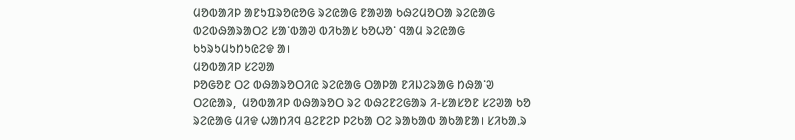ᱢᱚᱵᱟᱤᱞ ᱟᱱᱩᱯᱨᱚᱭᱚᱜ ᱨᱮᱭᱟᱜ ᱱᱟᱣᱟ ᱠᱷᱮᱢᱚᱛᱟ ᱨᱮᱭᱟᱜ ᱵᱮᱵᱷᱟᱨᱟᱛᱮ ᱥᱟᱸᱵᱟᱣ ᱵᱤᱠᱟᱥ ᱠᱚᱦᱚᱸ ᱧᱟᱢ ᱨᱮᱭᱟᱜ ᱠᱩᱨᱩᱢᱩᱴᱩᱭᱮᱫ ᱟ।
ᱢᱚᱵᱟᱤᱞ ᱥᱮᱣᱟ
ᱞᱚᱜᱚᱱ ᱛᱮ ᱵᱷᱟᱨᱚᱛᱤᱭ ᱨᱮᱭᱟᱜ ᱛᱟᱞᱟ ᱱᱤᱡᱮᱨᱟᱜ ᱴᱷᱟᱸᱣ ᱛᱮᱭᱟᱨ,  ᱢᱚᱵᱟᱤᱞ ᱵᱷᱟᱨᱚᱛ ᱨᱮ ᱵᱷᱮᱱᱮᱜᱟᱨ ᱤ-ᱥᱟᱥᱚᱱ ᱥᱮᱣᱟ ᱠᱚ ᱨᱮᱭᱟᱜ ᱢᱤᱫ ᱦᱟᱴᱤᱧ ᱪᱮᱱᱮᱞ ᱞᱮᱠᱟ ᱛᱮ ᱨᱟᱠᱟᱵ ᱟᱠᱟᱱᱟ। ᱥᱤᱠᱟᱹᱨ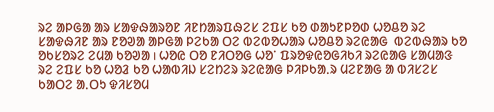ᱨᱮ ᱟᱞᱜᱟ ᱟᱨ ᱥᱟᱫᱷᱟᱨᱚᱱ ᱤᱱᱴᱟᱨᱯᱷᱮᱥ ᱮᱯᱥ ᱠᱚ ᱰᱟᱩᱱᱞᱚᱰ ᱦᱚᱪᱚ ᱨᱮ ᱥᱟᱫᱷᱤᱱ ᱟᱨ ᱱᱚᱣᱟ ᱟᱞᱜᱟ ᱞᱮᱠᱟ ᱛᱮ ᱵᱮᱵᱚᱦᱟᱨ ᱦᱚᱪᱚ ᱨᱮᱭᱟᱜ  ᱵᱮᱵᱷᱟᱨ ᱠᱚ ᱚᱠᱥᱚᱨᱮ ᱮᱢᱟ ᱠᱚᱣᱟ। ᱦᱚᱭ ᱛᱚ ᱱᱤᱛᱚᱜ ᱦᱚᱸ ᱯᱨᱚᱫᱭᱚᱜᱤᱠᱤ ᱨᱮᱭᱟᱜ ᱥᱟᱢᱟᱝ ᱨᱮ ᱮᱯᱥ ᱠᱚ ᱦᱚᱲ ᱠᱚ ᱦᱟᱵᱤᱡ ᱥᱮᱴᱮᱨ ᱨᱮᱭᱟᱜ ᱞᱤᱞᱠᱟᱹᱨ ᱢᱮᱱᱟᱜ ᱟ ᱵᱤᱥᱮᱥ ᱠᱟᱛᱮ ᱟᱹᱛᱩ ᱫᱤᱥᱚᱢ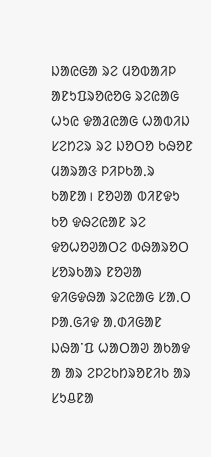ᱡᱟᱭᱜᱟ ᱨᱮ ᱢᱚᱵᱟᱤᱞ ᱟᱱᱩᱯᱨᱚᱭᱚᱜ ᱨᱮᱭᱟᱜ ᱦᱩᱭ ᱫᱟᱲᱭᱟᱜ ᱦᱟᱵᱤᱡ ᱥᱮᱴᱮᱨ ᱨᱮ ᱡᱚᱛᱚ ᱠᱷᱚᱱ ᱢᱟᱨᱟᱝ ᱞᱤᱞᱠᱟᱹᱨ ᱠᱟᱱᱟ। ᱱᱚᱣᱟ ᱵᱤᱱᱫᱩ ᱠᱚ ᱫᱷᱮᱭᱟᱱ ᱨᱮ ᱫᱚᱦᱚᱣᱟᱛᱮ ᱵᱷᱟᱨᱚᱛ ᱥᱚᱨᱠᱟᱨ ᱱᱚᱣᱟ ᱫᱤᱜᱫᱷᱟ ᱨᱮᱭᱟᱜ ᱥᱟᱹᱛ ᱞᱟᱹᱜᱤᱫ ᱟᱹᱰᱤᱜᱟᱱ ᱡᱷᱟᱸᱯ ᱦᱟᱛᱟᱣ ᱟᱠᱟᱫ ᱟ ᱟᱨ ᱮᱞᱮᱠᱴᱨᱚᱱᱤᱠ ᱟᱨ ᱥᱩᱪᱱᱟ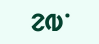ᱮᱵᱸ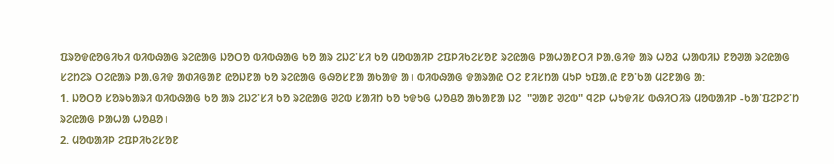ᱯᱨᱚᱫᱭᱚᱜᱤᱠᱤ ᱵᱤᱵᱷᱟᱜ ᱨᱮᱭᱟᱜ ᱡᱚᱛᱚ ᱵᱤᱵᱷᱟᱜ ᱠᱚ ᱟᱨ ᱮᱡᱮᱸᱥᱤ ᱠᱚ ᱢᱚᱵᱟᱤᱞ ᱮᱯᱞᱤᱠᱮᱥᱚᱱ ᱨᱮᱭᱟᱜ ᱞᱟᱦᱟᱱᱛᱤ ᱞᱟᱹᱜᱤᱫ ᱟᱨ ᱦᱚᱲ ᱦᱟᱵᱤᱡ ᱱᱚᱣᱟ ᱨᱮᱭᱟᱜ ᱥᱮᱴᱮᱨ ᱛᱮᱭᱟᱨ ᱞᱟᱹᱜᱤᱫ ᱟᱰᱤᱜᱟᱱ ᱭᱚᱡᱱᱟ ᱠᱚ ᱨᱮᱭᱟᱜ ᱜᱷᱚᱥᱱᱟ ᱟᱠᱟᱫ ᱟ। ᱵᱤᱵᱷᱟᱜ ᱫᱟᱨᱟᱭ ᱛᱮ ᱱᱤᱥᱴᱟ ᱢᱩᱞ ᱩᱯᱟᱹᱭ ᱱᱚᱸᱠᱟ ᱢᱮᱱᱟᱜ ᱟ:
1. ᱡᱚᱛᱚ ᱥᱚᱨᱠᱟᱨᱤ ᱵᱤᱵᱷᱟᱜ ᱠᱚ ᱟᱨ ᱮᱡᱮᱸᱥᱤ ᱠᱚ ᱨᱮᱭᱟᱜ ᱣᱮᱵ ᱥᱟᱤᱴ ᱠᱚ ᱩᱫᱩᱜ ᱦᱚᱪᱚ ᱟᱠᱟᱱᱟ ᱡᱮ  "ᱣᱟᱱ ᱣᱮᱵ" ᱧᱮᱞ ᱦᱩᱫᱤᱥ ᱵᱷᱤᱛᱤᱨ ᱢᱚᱵᱟᱤᱞ -ᱠᱟᱸᱯᱮᱞᱮᱸᱴ ᱨᱮᱭᱟᱜ ᱞᱟᱦᱟ ᱦᱚᱪᱚ।
2. ᱢᱚᱵᱟᱤᱞ ᱮᱯᱞᱤᱠᱮᱥᱚᱱ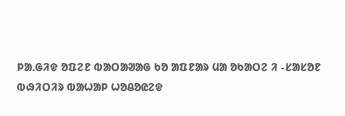ᱞᱟᱹᱜᱤᱫ ᱚᱯᱮᱱ ᱵᱟᱛᱟᱣᱟᱜ ᱠᱚ ᱟᱯᱱᱟᱨ ᱢᱟ ᱚᱠᱟᱛᱮ ᱤ -ᱥᱟᱥᱚᱱ ᱵᱷᱤᱛᱤᱨ ᱵᱟᱦᱟᱞ ᱦᱚᱪᱚᱭᱮᱫ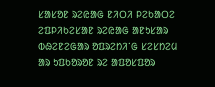ᱥᱟᱥᱚᱱ ᱨᱮᱭᱟᱜ ᱱᱤᱛᱤ ᱞᱮᱠᱟᱛᱮ ᱮᱯᱞᱤᱠᱮᱥᱟᱱ ᱨᱮᱭᱟᱜ ᱟᱱᱩᱥᱟᱨ ᱵᱷᱮᱱᱮᱜᱟᱨ ᱚᱯᱨᱮᱴᱤᱸᱜ ᱥᱮᱥᱴᱮᱢ ᱟᱨ ᱩᱯᱠᱚᱨᱚᱱ ᱨᱮ ᱟᱯᱚᱥᱯᱚᱨ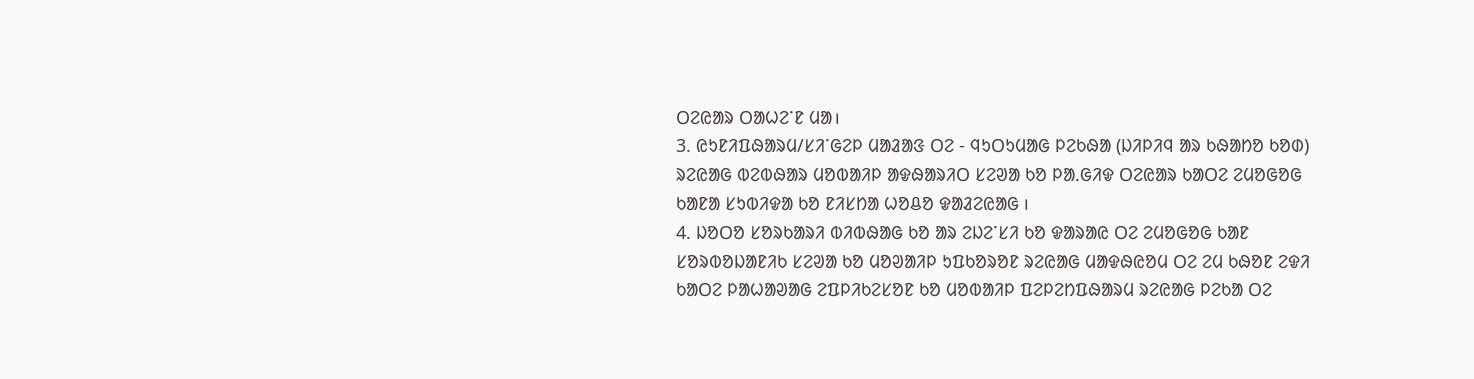ᱛᱮᱭᱟᱨ ᱛᱟᱦᱮᱸᱱ ᱢᱟ।
3. ᱭᱩᱱᱤᱯᱷᱟᱨᱢ/ᱥᱤᱸᱜᱮᱞ ᱢᱟᱲᱟᱝ ᱛᱮ - ᱧᱩᱛᱩᱢᱟᱜ ᱞᱮᱠᱷᱟ (ᱡᱤᱞᱤᱧ ᱟᱨ ᱠᱷᱟᱴᱚ ᱠᱚᱰ) ᱨᱮᱭᱟᱜ ᱵᱮᱵᱷᱟᱨ ᱢᱚᱵᱟᱤᱞ ᱟᱫᱷᱟᱨᱤᱛ ᱥᱮᱣᱟ ᱠᱚ ᱞᱟᱹᱜᱤᱫ ᱛᱮᱭᱟᱨ ᱠᱟᱛᱮ ᱮᱢᱚᱜᱚᱜ ᱠᱟᱱᱟ ᱥᱩᱵᱤᱫᱟ ᱠᱚ ᱱᱤᱥᱴᱟ ᱦᱚᱪᱚ ᱫᱟᱲᱮᱭᱟᱜ ।
4. ᱡᱚᱛᱚ ᱥᱚᱨᱠᱟᱨᱤ ᱵᱤᱵᱷᱟᱜ ᱠᱚ ᱟᱨ ᱮᱡᱮᱸᱥᱤ ᱠᱚ ᱫᱟᱨᱟᱭ ᱛᱮ ᱮᱢᱚᱜᱚᱜ ᱠᱟᱱ ᱥᱚᱨᱵᱚᱡᱟᱱᱤᱠ ᱥᱮᱣᱟ ᱠᱚ ᱢᱚᱣᱟᱤᱞ ᱩᱯᱠᱚᱨᱚᱱ ᱨᱮᱭᱟᱜ ᱢᱟᱫᱷᱭᱚᱢ ᱛᱮ ᱮᱢ ᱠᱷᱚᱱ ᱮᱫᱤ ᱠᱟᱛᱮ ᱞᱟᱦᱟᱣᱟᱜ ᱮᱯᱞᱤᱠᱮᱥᱚᱱ ᱠᱚ ᱢᱚᱵᱟᱤᱞ ᱯᱮᱞᱮᱴᱯᱷᱟᱨᱢ ᱨᱮᱭᱟᱜ ᱞᱮᱠᱟ ᱛᱮ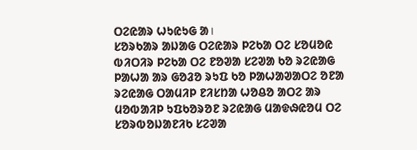ᱛᱮᱭᱟᱨ ᱦᱩᱭᱩᱜ ᱟ।
ᱥᱚᱨᱠᱟᱨ ᱟᱡᱟᱜ ᱛᱮᱭᱟᱨ ᱞᱮᱠᱟ ᱛᱮ ᱥᱚᱢᱚᱭ ᱵᱤᱛᱤᱨ ᱞᱮᱠᱟ ᱛᱮ ᱱᱚᱣᱟ ᱥᱮᱣᱟ ᱠᱚ ᱨᱮᱭᱟᱜ ᱞᱟᱦᱟ ᱟᱨ ᱜᱚᱲᱚ ᱨᱩᱯ ᱠᱚ ᱞᱟᱦᱟᱣᱟᱛᱮ ᱚᱱᱟ ᱨᱮᱭᱟᱜ ᱛᱟᱢᱤᱞ ᱱᱤᱥᱴᱟ ᱦᱚᱪᱚ ᱟᱛᱮ ᱟᱨ ᱢᱚᱵᱟᱤᱞ ᱩᱯᱠᱚᱨᱚᱱ ᱨᱮᱭᱟᱜ ᱢᱟᱫᱷᱭᱚᱢ ᱛᱮ ᱥᱚᱨᱵᱚᱡᱟᱱᱤᱠ ᱥᱮᱣᱟ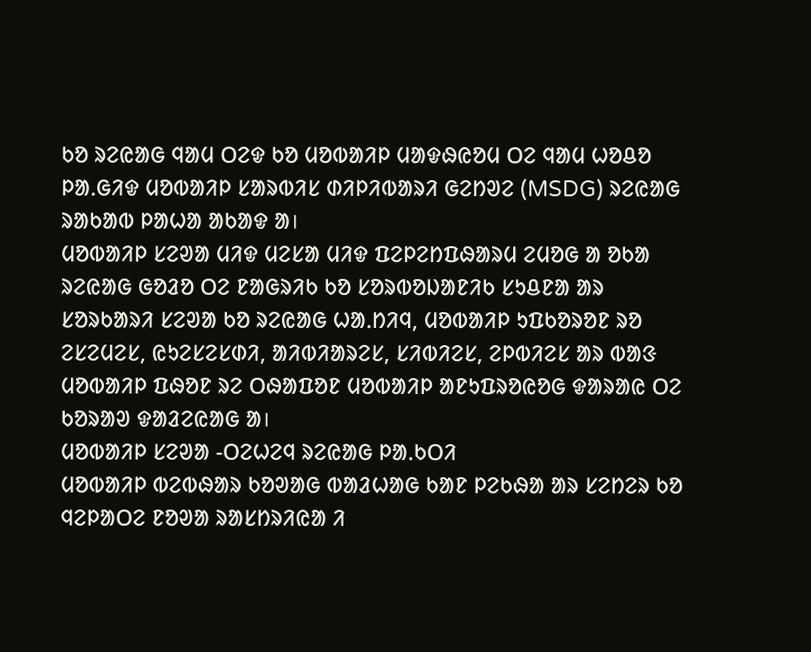ᱠᱚ ᱨᱮᱭᱟᱜ ᱧᱟᱢ ᱛᱮᱫ ᱠᱚ ᱢᱚᱵᱟᱤᱞ ᱢᱟᱫᱷᱭᱚᱢ ᱛᱮ ᱧᱟᱢ ᱦᱚᱪᱚ ᱞᱟᱹᱜᱤᱫ ᱢᱚᱵᱟᱤᱞ ᱥᱟᱨᱵᱤᱥ ᱰᱤᱞᱤᱵᱟᱨᱤ ᱜᱮᱴᱣᱮ (MSDG) ᱨᱮᱭᱟᱜ ᱨᱟᱠᱟᱵ ᱞᱟᱦᱟ ᱟᱠᱟᱫ ᱟ।
ᱢᱚᱵᱟᱤᱞ ᱥᱮᱣᱟ ᱢᱤᱫ ᱢᱮᱥᱟ ᱢᱤᱫ ᱯᱮᱞᱮᱴᱯᱷᱟᱨᱢ ᱮᱢᱚᱜ ᱟ ᱚᱠᱟ ᱨᱮᱭᱟᱜ ᱜᱚᱲᱚ ᱛᱮ ᱱᱟᱜᱨᱤᱠ ᱠᱚ ᱥᱚᱨᱵᱚᱡᱟᱱᱤᱠ ᱥᱩᱪᱱᱟ ᱟᱨ ᱥᱚᱨᱠᱟᱨᱤ ᱥᱮᱣᱟ ᱠᱚ ᱨᱮᱭᱟᱜ ᱦᱟᱹᱴᱤᱧ, ᱢᱚᱵᱟᱤᱞ ᱩᱯᱠᱚᱨᱚᱱ ᱨᱚ ᱮᱥᱮᱢᱮᱥ, ᱭᱩᱮᱥᱮᱥᱰᱤ, ᱟᱤᱵᱤᱟᱨᱮᱥ, ᱥᱤᱵᱤᱮᱥ, ᱮᱞᱵᱤᱮᱥ ᱟᱨ ᱵᱟᱝ ᱢᱚᱵᱟᱤᱞ ᱯᱷᱚᱱ ᱨᱮ ᱛᱷᱟᱯᱚᱱ ᱢᱚᱵᱟᱤᱞ ᱟᱱᱩᱯᱨᱚᱭᱚᱜ ᱫᱟᱨᱟᱭ ᱛᱮ ᱠᱚᱨᱟᱣ ᱫᱟᱲᱮᱭᱟᱜ ᱟ।
ᱢᱚᱵᱟᱤᱞ ᱥᱮᱣᱟ -ᱛᱮᱦᱮᱧ ᱨᱮᱭᱟᱜ ᱞᱟᱹᱠᱛᱤ
ᱢᱚᱵᱟᱤᱞ ᱵᱮᱵᱷᱟᱨ ᱠᱚᱣᱟᱜ ᱵᱟᱲᱦᱟᱜ ᱠᱟᱱ ᱞᱮᱠᱷᱟ ᱟᱨ ᱥᱮᱴᱮᱨ ᱠᱚ ᱧᱮᱞᱟᱛᱮ ᱱᱚᱣᱟ ᱨᱟᱥᱴᱨᱤᱭᱟ ᱤ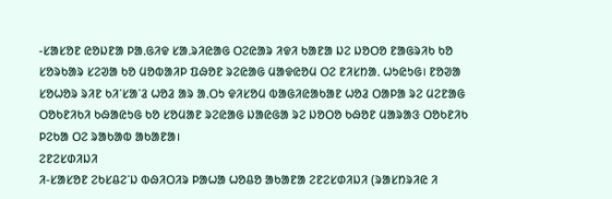-ᱥᱟᱥᱚᱱ ᱭᱚᱡᱱᱟ ᱞᱟᱹᱜᱤᱫ ᱥᱟᱹᱨᱤᱭᱟᱜ ᱛᱮᱭᱟᱨ ᱤᱫᱤ ᱠᱟᱱᱟ ᱡᱮ ᱡᱚᱛᱚ ᱱᱟᱜᱨᱤᱠ ᱠᱚ ᱥᱚᱨᱠᱟᱨ ᱥᱮᱣᱟ ᱠᱚ ᱢᱚᱵᱟᱤᱞ ᱯᱷᱚᱱ ᱨᱮᱭᱟᱜ ᱢᱟᱫᱭᱚᱢ ᱛᱮ ᱱᱤᱥᱴᱟᱹ ᱦᱩᱭᱩᱜ। ᱱᱚᱣᱟ ᱥᱚᱦᱚᱨ ᱨᱤᱱ ᱠᱤᱸᱥᱟᱸᱲ ᱦᱚᱲ ᱟᱨ ᱟᱹᱛᱩ ᱫᱤᱥᱚᱢ ᱵᱟᱜᱤᱭᱟᱠᱟᱱ ᱦᱚᱲ ᱛᱟᱞᱟ ᱨᱮ ᱢᱮᱱᱟᱜ ᱛᱚᱠᱱᱤᱠᱤ ᱠᱷᱟᱭᱩᱜ ᱠᱚ ᱥᱚᱢᱟᱱ ᱨᱮᱭᱟᱜ ᱡᱟᱭᱜᱟ ᱨᱮ ᱡᱚᱛᱚ ᱠᱷᱚᱱ ᱢᱟᱨᱟᱝ ᱛᱚᱠᱱᱤᱠ ᱞᱮᱠᱟ ᱛᱮ ᱨᱟᱠᱟᱵ ᱟᱠᱟᱱᱟ।
ᱮᱱᱮᱥᱰᱤᱡᱤ
ᱤ-ᱥᱟᱥᱚᱱ ᱮᱠᱥᱪᱮᱸᱡ ᱵᱷᱤᱛᱤᱨ ᱞᱟᱦᱟ ᱦᱚᱪᱚ ᱟᱠᱟᱱᱟ ᱮᱱᱮᱥᱰᱤᱡᱤ (ᱨᱟᱥᱴᱨᱤᱭ ᱤ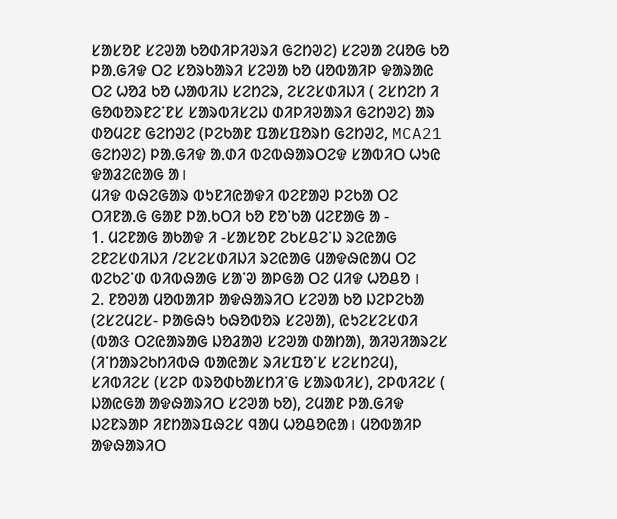ᱥᱟᱥᱚᱱ ᱥᱮᱣᱟ ᱠᱚᱰᱤᱞᱤᱣᱨᱤ ᱜᱮᱴᱣᱮ) ᱥᱮᱣᱟ ᱮᱢᱚᱜ ᱠᱚ ᱞᱟᱹᱜᱤᱫ ᱛᱮ ᱥᱚᱨᱠᱟᱨᱤ ᱥᱮᱣᱟ ᱠᱚ ᱢᱚᱵᱟᱤᱞ ᱫᱟᱨᱟᱭ ᱛᱮ ᱦᱚᱲ ᱠᱚ ᱦᱟᱵᱤᱡ ᱥᱮᱴᱮᱨ, ᱮᱥᱮᱥᱰᱤᱡᱤ ( ᱮᱥᱴᱮᱴ ᱤ ᱜᱚᱵᱚᱨᱱᱮᱸᱱᱥ ᱥᱟᱨᱵᱤᱥᱮᱡ ᱰᱤᱞᱤᱣᱟᱨᱤ ᱜᱮᱴᱣᱮ) ᱟᱨ ᱰᱚᱢᱮᱱ ᱜᱮᱴᱣᱮ (ᱞᱮᱠᱟᱱ ᱯᱟᱥᱯᱚᱨᱴ ᱜᱮᱴᱣᱮ, MCA21 ᱜᱮᱴᱣᱮ) ᱞᱟᱹᱜᱤᱫ ᱟᱹᱰᱤ ᱵᱮᱵᱷᱟᱨᱛᱮᱫ ᱥᱟᱵᱤᱛ ᱦᱩᱭ ᱫᱟᱲᱮᱭᱟᱜ ᱟ।
ᱢᱤᱫ ᱵᱷᱮᱜᱟᱨ ᱵᱩᱱᱤᱭᱟᱫᱤ ᱵᱮᱱᱟᱣ ᱞᱮᱠᱟ ᱛᱮ ᱛᱤᱱᱟᱹᱜ ᱜᱟᱱ ᱞᱟᱹᱠᱛᱤ ᱠᱚ ᱱᱚᱸᱠᱟ ᱢᱮᱱᱟᱜ ᱟ -
1. ᱢᱮᱱᱟᱜ ᱟᱠᱟᱫ ᱤ -ᱥᱟᱥᱚᱱ ᱮᱠᱥᱪᱮᱸᱡ ᱨᱮᱭᱟᱜ ᱮᱱᱮᱥᱰᱤᱡᱤ /ᱮᱥᱮᱥᱰᱤᱡᱤ ᱨᱮᱭᱟᱜ ᱢᱟᱫᱷᱭᱟᱢ ᱛᱮ ᱵᱮᱠᱮᱸᱰ ᱵᱤᱵᱷᱟᱜ ᱥᱟᱸᱣ ᱟᱞᱜᱟ ᱛᱮ ᱢᱤᱫ ᱦᱚᱪᱚ ।
2. ᱱᱚᱣᱟ ᱢᱚᱵᱟᱤᱞ ᱟᱫᱷᱟᱨᱤᱛ ᱥᱮᱣᱟ ᱠᱚ ᱡᱮᱞᱮᱠᱟ (ᱮᱥᱮᱢᱮᱥ- ᱞᱟᱜᱷᱩ ᱠᱷᱚᱵᱚᱨ ᱥᱮᱣᱟ), ᱭᱩᱮᱥᱮᱥᱰᱤ (ᱵᱟᱝ ᱛᱮᱭᱟᱨᱟᱜ ᱡᱚᱲᱟᱣ ᱥᱮᱣᱟ ᱰᱟᱴᱟ), ᱟᱤᱣᱤᱟᱨᱮᱥ (ᱤᱸᱴᱟᱨᱮᱠᱴᱤᱵᱷ ᱵᱟᱭᱟᱥ ᱨᱤᱥᱯᱚᱸᱥ ᱥᱮᱥᱴᱮᱢ), ᱥᱤᱵᱤᱮᱥ (ᱥᱮᱞ ᱵᱨᱚᱰᱠᱟᱥᱴᱤᱸᱜ ᱥᱟᱨᱵᱤᱥ), ᱮᱞᱵᱤᱮᱥ ( ᱡᱟᱭᱜᱟ ᱟᱫᱷᱟᱨᱤᱛ ᱥᱮᱣᱟ ᱠᱚ), ᱮᱢᱟᱱ ᱞᱟᱹᱜᱤᱫ ᱡᱮᱱᱨᱟᱞ ᱤᱱᱴᱟᱨᱯᱷᱮᱥ ᱧᱟᱢ ᱦᱚᱪᱚᱭᱟ। ᱢᱚᱵᱟᱤᱞ ᱟᱫᱷᱟᱨᱤᱛ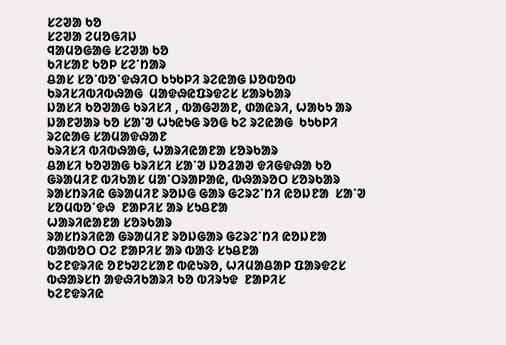ᱥᱮᱣᱟ ᱠᱚ
ᱥᱮᱣᱟ ᱮᱢᱚᱜᱤᱡ
ᱧᱟᱢᱚᱜᱟᱜ ᱥᱮᱣᱟ ᱠᱚ
ᱠᱤᱥᱟᱱ ᱠᱚᱞ ᱥᱮᱸᱴᱟᱨ
ᱪᱟᱥ ᱥᱚᱸᱵᱚᱸᱫᱷᱤᱛ ᱠᱩᱠᱞᱤ ᱨᱮᱭᱟᱜ ᱡᱚᱵᱚᱵ
ᱠᱨᱤᱥᱤᱵᱤᱵᱷᱟᱜ  ᱢᱟᱫᱷᱭᱯᱨᱫᱮᱥ ᱥᱟᱨᱠᱟᱨ
ᱡᱟᱥᱤ ᱠᱚᱣᱟᱜ ᱠᱨᱤᱥᱤ , ᱵᱟᱜᱣᱟᱱ, ᱰᱟᱭᱨᱤ, ᱦᱟᱠᱩ ᱟᱨ ᱡᱟᱱᱣᱟᱨ ᱠᱚ ᱥᱟᱸᱣ ᱦᱩᱭᱩᱜ ᱨᱚᱜ ᱠᱮ ᱨᱮᱭᱟᱜ  ᱠᱩᱠᱞᱤ ᱨᱮᱭᱟᱜ ᱥᱟᱢᱟᱫᱷᱟᱱ
ᱠᱨᱤᱥᱤ ᱵᱤᱵᱷᱟᱜ, ᱦᱟᱨᱤᱭᱟᱱᱟ ᱥᱚᱨᱠᱟᱨ
ᱪᱟᱥᱤ ᱠᱚᱣᱟᱜ ᱠᱨᱤᱥᱤ ᱥᱟᱸᱣ ᱡᱚᱲᱟᱣ ᱫᱤᱜᱫᱷᱟ ᱠᱚ
ᱜᱨᱟᱢᱤᱱ ᱵᱤᱠᱟᱥ ᱢᱟᱸᱛᱨᱟᱞᱟᱭ, ᱵᱷᱟᱨᱚᱛ ᱥᱚᱨᱠᱟᱨ
ᱨᱟᱥᱴᱨᱤᱭ ᱜᱨᱟᱢᱤᱱ ᱨᱚᱡᱜ ᱜᱟᱨ ᱜᱮᱨᱮᱸᱴᱤ ᱭᱚᱡᱱᱟ  ᱥᱟᱸᱣ ᱥᱚᱢᱵᱚᱸᱫᱷ  ᱱᱟᱞᱤᱥ ᱟᱨ ᱥᱩᱪᱱᱟ
ᱦᱟᱨᱤᱭᱟᱱᱟ ᱥᱚᱨᱠᱟᱨ
ᱨᱟᱥᱴᱨᱤᱭᱟ ᱜᱨᱟᱢᱤᱱ ᱨᱚᱡᱜᱟᱨ ᱜᱮᱨᱮᱸᱴᱤ ᱭᱚᱡᱱᱟ  ᱵᱟᱵᱚᱛ ᱛᱮ ᱱᱟᱞᱤᱥ ᱟᱨ ᱵᱟᱝ ᱥᱩᱪᱱᱟ
ᱠᱮᱱᱫᱨᱤᱭ ᱚᱱᱩᱣᱮᱥᱟᱱ ᱵᱭᱩᱨᱚ, ᱦᱤᱢᱟᱪᱟᱞ ᱯᱟᱨᱫᱮᱥ
ᱵᱷᱟᱨᱥᱴ ᱟᱫᱷᱤᱠᱟᱨᱤ ᱠᱚ ᱵᱤᱨᱩᱫ  ᱱᱟᱞᱤᱥ
ᱠᱮᱱᱫᱨᱤᱭ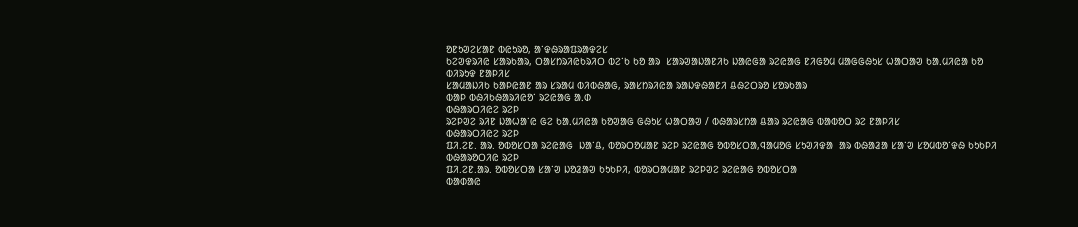ᱚᱱᱩᱣᱮᱥᱟᱱ ᱵᱭᱩᱨᱚ, ᱟᱸᱫᱷᱨᱟᱯᱨᱟᱫᱮᱥ
ᱠᱮᱣᱫᱨᱤᱭ ᱥᱟᱨᱠᱟᱨ, ᱛᱟᱥᱴᱨᱤᱭᱠᱨᱤᱛ ᱵᱮᱸᱠ ᱠᱚ ᱟᱨ  ᱥᱟᱨᱣᱟᱡᱟᱱᱤᱠ ᱡᱟᱭᱜᱟ ᱨᱮᱭᱟᱜ ᱱᱤᱜᱚᱢ ᱢᱟᱜᱜᱷᱩᱥ ᱦᱟᱛᱟᱣ ᱠᱟᱹᱢᱤᱭᱟ ᱠᱚ ᱵᱤᱨᱩᱫ ᱱᱟᱞᱤᱥ
ᱥᱟᱢᱟᱡᱤᱠ ᱠᱟᱞᱭᱟᱱ ᱟᱨ ᱥᱨᱟᱢ ᱵᱤᱵᱷᱟᱜ, ᱨᱟᱥᱴᱨᱤᱭᱟ ᱨᱟᱡᱫᱷᱟᱱᱤ ᱪᱷᱮᱛᱨᱚ ᱥᱚᱨᱠᱟᱨ
ᱵᱟᱞ ᱵᱷᱤᱠᱷᱟᱨᱤᱭᱚᱸ ᱨᱮᱭᱟᱜ ᱟᱹᱰ
ᱵᱷᱟᱨᱛᱤᱭᱮ ᱨᱮᱞ
ᱨᱮᱞᱣᱮ ᱨᱤᱱ ᱡᱟᱦᱟᱸᱭ ᱜᱮ ᱠᱟᱹᱢᱤᱭᱟ ᱠᱚᱣᱟᱜ ᱜᱷᱩᱥ ᱦᱟᱛᱟᱣ / ᱵᱷᱟᱨᱥᱴᱟ ᱪᱟᱨ ᱨᱮᱭᱟᱜ ᱵᱟᱵᱚᱛ ᱨᱮ ᱱᱟᱞᱤᱥ
ᱵᱷᱟᱨᱛᱤᱭᱮ ᱨᱮᱞ
ᱯᱤ.ᱮᱱ. ᱟᱨ. ᱚᱵᱚᱥᱛᱟ ᱨᱮᱭᱟᱜ  ᱡᱟᱸᱪ, ᱵᱚᱨᱛᱚᱢᱟᱱ ᱨᱮᱞ ᱨᱮᱭᱟᱜ ᱚᱵᱚᱥᱛᱟ,ᱧᱟᱢᱚᱜ ᱥᱩᱣᱤᱫᱟ  ᱟᱨ ᱵᱷᱟᱲᱟ ᱥᱟᱸᱣ ᱥᱚᱢᱵᱚᱸᱫᱷ ᱠᱩᱠᱞᱤ
ᱵᱷᱟᱨᱚᱛᱤᱭ ᱨᱮᱞ
ᱯᱤ.ᱮᱱ.ᱟᱨ. ᱚᱵᱚᱥᱛᱟ ᱥᱟᱸᱣ ᱡᱚᱲᱟᱣ ᱠᱩᱠᱞᱤ, ᱵᱚᱨᱛᱟᱢᱟᱱ ᱨᱮᱞᱣᱮ ᱨᱮᱭᱟᱜ ᱚᱵᱚᱥᱛᱟ
ᱵᱟᱰᱟᱭ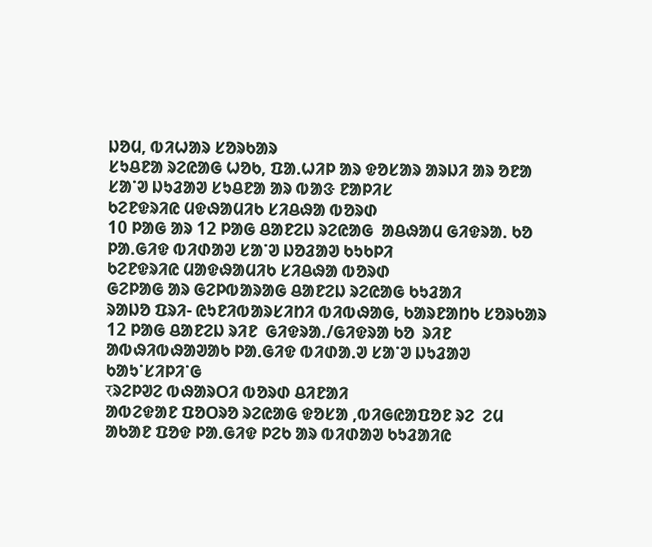ᱡᱚᱢ, ᱵᱤᱦᱟᱨ ᱥᱚᱨᱠᱟᱨ
ᱥᱩᱪᱱᱟ ᱨᱮᱭᱟᱜ ᱦᱚᱠ, ᱯᱟᱹᱦᱤᱞ ᱟᱨ ᱫᱚᱥᱟᱨ ᱟᱨᱡᱤ ᱟᱨ ᱚᱱᱟ ᱥᱟᱸᱣ ᱡᱩᱲᱟᱣ ᱥᱩᱪᱱᱟ ᱟᱨ ᱵᱟᱝ ᱱᱟᱞᱤᱥ
ᱠᱮᱱᱫᱨᱤᱭ ᱢᱫᱷᱟᱢᱤᱠ ᱥᱤᱪᱷᱟ ᱵᱚᱨᱰ
10 ᱞᱟᱜ ᱟᱨ 12 ᱞᱟᱜ ᱪᱟᱱᱮᱡ ᱨᱮᱭᱟᱜ  ᱟᱪᱷᱟᱢ ᱜᱤᱫᱨᱟᱹ ᱠᱚ ᱞᱟᱹᱜᱤᱫ ᱵᱤᱰᱟᱣ ᱥᱟᱸᱣ ᱡᱚᱲᱟᱣ ᱠᱩᱠᱞᱤ
ᱠᱮᱱᱫᱨᱤᱭ ᱢᱟᱫᱷᱟᱢᱤᱠ ᱥᱤᱪᱷᱟ ᱵᱚᱨᱰ
ᱜᱮᱞᱟᱜ ᱟᱨ ᱜᱮᱞᱵᱟᱨᱟᱜ ᱪᱟᱱᱮᱡ ᱨᱮᱭᱟᱜ ᱠᱩᱲᱟᱤ
ᱨᱟᱡᱚ ᱯᱨᱤ- ᱭᱩᱱᱤᱵᱟᱨᱥᱤᱴᱤ ᱵᱤᱵᱷᱟᱜ, ᱠᱟᱨᱱᱟᱴᱠ ᱥᱚᱨᱠᱟᱨ
12 ᱞᱟᱜ ᱪᱟᱱᱮᱡ ᱨᱤᱱ  ᱜᱤᱫᱨᱟᱹ/ᱜᱤᱫᱨᱟ ᱠᱚ  ᱨᱤᱱ ᱟᱵᱷᱤᱵᱷᱟᱣᱟᱠ ᱞᱟᱹᱜᱤᱫ ᱵᱤᱰᱟᱹᱣ ᱥᱟᱸᱣ ᱡᱩᱲᱟᱣ ᱠᱟᱩᱸᱥᱤᱞᱤᱸᱜ
रᱨᱮᱞᱣᱮ ᱵᱷᱟᱨᱛᱤ ᱵᱚᱨᱰ ᱪᱤᱱᱟᱤ
ᱟᱵᱮᱫᱟᱱ ᱯᱚᱛᱨᱚ ᱨᱮᱭᱟᱜ ᱫᱚᱥᱟ ,ᱵᱤᱜᱭᱟᱯᱚᱱ ᱨᱮ  ᱮᱢ ᱟᱠᱟᱱ ᱯᱚᱫ ᱞᱟᱹᱜᱤᱫ ᱞᱮᱠ ᱟᱨ ᱵᱤᱰᱟᱣ ᱠᱩᱲᱟᱤᱭ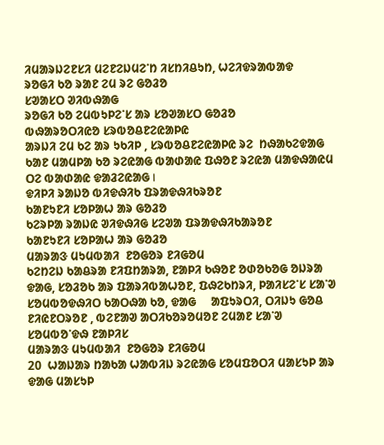ᱤᱢᱟᱨᱡᱮᱱᱥᱤ ᱢᱮᱱᱮᱡᱢᱮᱸᱴ ᱤᱥᱴᱤᱪᱩᱴ, ᱦᱮᱤᱫᱨᱟᱵᱟᱫ
ᱨᱚᱜᱤ ᱠᱚ ᱨᱟᱱ ᱮᱢ ᱨᱮ ᱜᱚᱲᱚ
ᱥᱣᱟᱥᱛ ᱣᱤᱵᱷᱟᱜ
ᱨᱚᱜᱤ ᱠᱚ ᱮᱢᱵᱩᱞᱮᱸᱥ ᱟᱨ ᱥᱚᱣᱟᱥᱛ ᱜᱚᱲᱚ
ᱵᱷᱟᱨᱚᱛᱤᱭᱚ ᱥᱨᱵᱚᱪᱱᱮᱭᱟᱞᱭ
ᱟᱨᱡᱤ ᱮᱢ ᱠᱮ ᱟᱨ ᱩᱠᱤᱞ , ᱥᱨᱵᱚᱪᱱᱮᱭᱟᱞᱭ ᱨᱮ  ᱴᱷᱟᱠᱮᱫᱟᱜ ᱠᱟᱱ ᱢᱟᱢᱞᱟ ᱠᱚ ᱨᱮᱭᱟᱜ ᱵᱟᱰᱟᱭ ᱯᱷᱚᱱ ᱨᱮᱭᱟ ᱢᱟᱫᱷᱟᱭᱢ ᱛᱮ ᱵᱟᱰᱟᱭ ᱫᱟᱲᱮᱭᱟᱜ ।
ᱫᱤᱞᱤ ᱨᱟᱡᱚ ᱵᱤᱫᱷᱤᱠ ᱯᱨᱟᱫᱷᱤᱠᱨᱚᱱ
ᱠᱟᱱᱩᱱᱤ ᱥᱚᱞᱟᱦ ᱟᱨ ᱜᱚᱲᱚ
ᱠᱮᱨᱞᱟ ᱨᱟᱡᱭ ᱣᱤᱫᱷᱤᱜ ᱥᱮᱣᱟ ᱯᱨᱟᱫᱷᱤᱠᱟᱨᱚᱱ
ᱠᱟᱱᱩᱱᱤ ᱥᱚᱞᱟᱦ ᱟᱨ ᱜᱚᱲᱚ
ᱢᱟᱨᱟᱝ ᱢᱩᱢᱵᱟᱤ  ᱱᱚᱜᱚᱨ ᱱᱤᱜᱚᱢ
ᱠᱮᱴᱮᱡ ᱠᱟᱪᱨᱟ ᱱᱤᱯᱴᱟᱨᱟ, ᱱᱟᱞᱤ ᱠᱷᱚᱱ ᱚᱰᱚᱠᱚᱜ ᱚᱡᱨᱟ ᱫᱟᱜ, ᱥᱚᱲᱚᱠ ᱟᱨ ᱯᱟᱨᱤᱵᱟᱦᱚᱱ, ᱯᱷᱮᱠᱴᱨᱤ, ᱞᱟᱤᱥᱮᱸᱥ ᱥᱟᱸᱣ ᱥᱚᱢᱵᱚᱫᱷᱤᱛ ᱠᱟᱛᱷᱟ ᱠᱚ, ᱫᱟᱜ     ᱟᱯᱩᱨᱛᱤ, ᱛᱤᱡᱩ ᱜᱚᱪ ᱱᱤᱭᱱᱛᱨᱚᱱ , ᱵᱮᱱᱟᱣ ᱟᱛᱤᱠᱚᱨᱚᱢᱚᱱ ᱮᱢᱟᱱ ᱥᱟᱸᱣ ᱥᱚᱢᱵᱚᱸᱫᱷ ᱱᱟᱞᱤᱥ
ᱢᱟᱨᱟᱝ ᱢᱩᱢᱵᱟᱤ  ᱱᱚᱜᱚᱨ ᱱᱤᱜᱚᱢ
20  ᱦᱟᱡᱟᱨ ᱴᱟᱠᱟ ᱦᱟᱵᱤᱡ ᱨᱮᱭᱟᱜ ᱥᱚᱢᱯᱚᱛᱤ ᱢᱟᱥᱩᱞ ᱟᱨ ᱫᱟᱜ ᱢᱟᱥᱩᱞ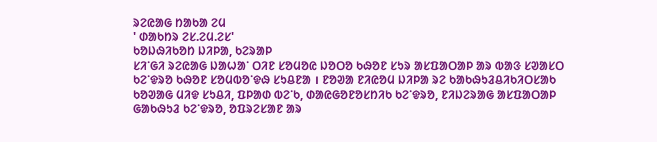ᱨᱮᱭᱟᱜ ᱴᱟᱠᱟ ᱮᱢ
' ᱰᱟᱠᱴᱨ ᱮᱥ.ᱮᱢ.ᱮᱥ'
ᱠᱚᱡᱷᱤᱠᱚᱴ ᱡᱤᱞᱟ, ᱠᱮᱨᱟᱞ
ᱥᱤᱸᱜᱤ ᱨᱮᱭᱟᱜ ᱡᱟᱦᱟᱸ ᱛᱤᱱ ᱥᱚᱢᱚᱭ ᱡᱚᱛᱚ ᱠᱷᱚᱱ ᱥᱩᱨ ᱟᱥᱯᱟᱛᱟᱞ ᱟᱨ ᱵᱟᱝ ᱥᱣᱟᱥᱛ ᱠᱮᱸᱫᱨᱚ ᱠᱷᱚᱱ ᱥᱚᱢᱵᱚᱸᱫᱷ ᱥᱩᱪᱱᱟ । ᱱᱚᱣᱟ ᱱᱤᱭᱚᱢ ᱡᱤᱞᱟ ᱨᱮ ᱠᱟᱠᱷᱩᱲᱪᱤᱠᱤᱛᱥᱟᱠ ᱠᱚᱣᱟᱜ ᱢᱤᱫ ᱥᱩᱪᱤ, ᱯᱞᱟᱰ ᱵᱮᱸᱠ, ᱰᱟᱭᱜᱚᱱᱚᱥᱴᱤᱠ ᱠᱮᱸᱫᱨᱚ, ᱱᱤᱡᱮᱨᱟᱜ ᱟᱥᱯᱟᱛᱟᱞ  ᱜᱟᱠᱷᱩᱲ ᱠᱮᱸᱫᱨᱚ, ᱚᱯᱨᱮᱥᱟᱱ ᱟᱨ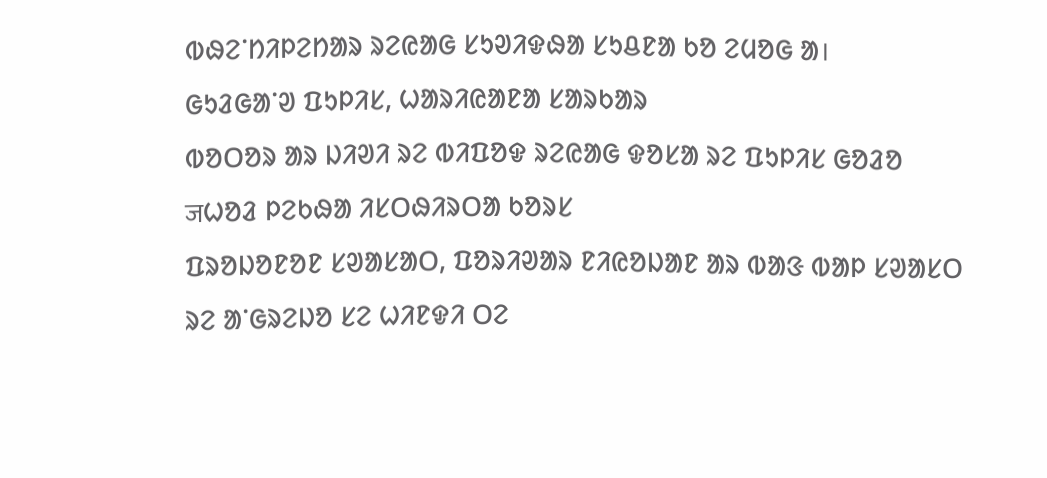ᱵᱷᱮᱸᱴᱤᱞᱮᱴᱟᱨ ᱨᱮᱭᱟᱜ ᱥᱩᱣᱤᱫᱷᱟ ᱥᱩᱪᱱᱟ ᱠᱚ ᱮᱢᱚᱜ ᱟ।
ᱜᱩᱲᱜᱟᱸᱣ ᱯᱩᱞᱤᱥ, ᱦᱟᱨᱤᱭᱟᱱᱟ ᱥᱟᱨᱠᱟᱨ
ᱵᱚᱛᱚᱨ ᱟᱨ ᱡᱤᱣᱤ ᱨᱮ ᱵᱤᱯᱚᱫ ᱨᱮᱭᱟᱜ ᱫᱚᱥᱟ ᱨᱮ ᱯᱩᱞᱤᱥ ᱜᱚᱲᱚ
जᱦᱚᱲ ᱞᱮᱠᱷᱟ ᱤᱥᱛᱷᱤᱨᱛᱟ ᱠᱚᱨᱥ
ᱯᱨᱚᱡᱚᱱᱚᱱ ᱥᱣᱟᱥᱟᱛ, ᱯᱚᱨᱤᱣᱟᱨ ᱱᱤᱭᱚᱡᱟᱱ ᱟᱨ ᱵᱟᱝ ᱵᱟᱞ ᱥᱣᱟᱥᱛ ᱨᱮ ᱟᱸᱜᱨᱮᱡᱚ ᱥᱮ ᱦᱤᱱᱫᱤ ᱛᱮ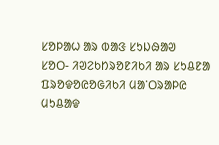ᱥᱚᱞᱟᱦ ᱟᱨ ᱵᱟᱝ ᱥᱩᱡᱷᱟᱣ
ᱥᱚᱛ- ᱤᱣᱮᱠᱴᱨᱚᱱᱤᱠᱤ ᱟᱨ ᱥᱩᱪᱱᱟ ᱯᱨᱚᱫᱚᱭᱚᱜᱤᱠᱤ ᱢᱟᱸᱛᱨᱟᱞᱭ
ᱢᱩᱪᱟᱫ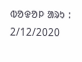ᱵᱚᱫᱚᱞ ᱟᱨᱩ : 2/12/2020